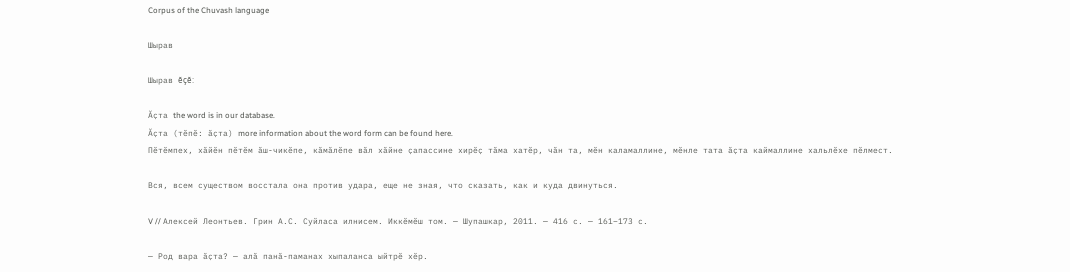Corpus of the Chuvash language

Шырав

Шырав ĕçĕ:

Ӑҫта the word is in our database.
Ӑҫта (тĕпĕ: ӑҫта) more information about the word form can be found here.
Пӗтӗмпех, хӑйӗн пӗтӗм ӑш-чикӗпе, кӑмӑлӗпе вӑл хӑйне ҫапассине хирӗҫ тӑма хатӗр, чӑн та, мӗн каламаллине, мӗнле тата ӑҫта каймаллине хальлӗхе пӗлмест.

Вся, всем существом восстала она против удара, еще не зная, что сказать, как и куда двинуться.

V // Алексей Леонтьев. Грин А.С. Суйласа илнисем. Иккӗмӗш том. — Шупашкар, 2011. — 416 с. — 161–173 с.

— Род вара ӑҫта? — алӑ панӑ-паманах хыпаланса ыйтрӗ хӗр.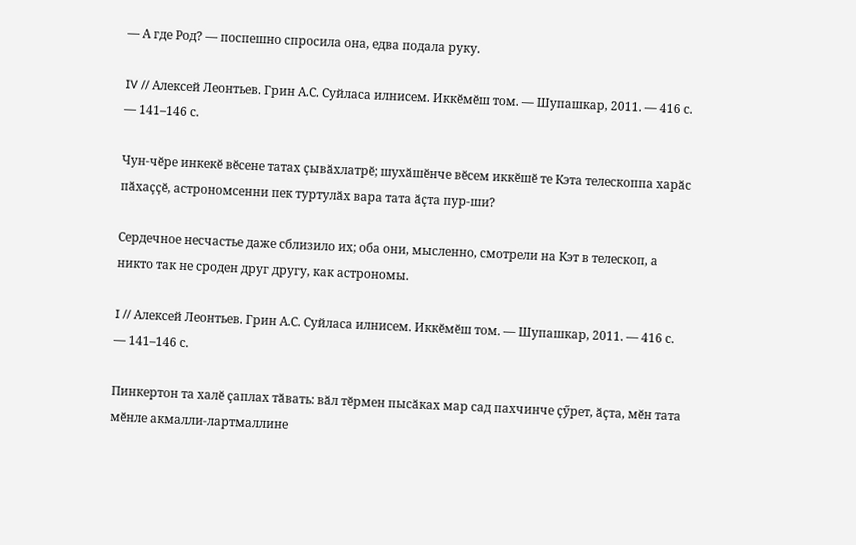— А где Род? — поспешно спросила она, едва подала руку.

IV // Алексей Леонтьев. Грин А.С. Суйласа илнисем. Иккӗмӗш том. — Шупашкар, 2011. — 416 с. — 141–146 с.

Чун-чӗре инкекӗ вӗсене татах ҫывӑхлатрӗ; шухӑшӗнче вӗсем иккӗшӗ те Кэта телескоппа харӑс пӑхаҫҫӗ, астрономсенни пек туртулӑх вара тата ӑҫта пур-ши?

Сердечное несчастье даже сблизило их; оба они, мысленно, смотрели на Кэт в телескоп, а никто так не сроден друг другу, как астрономы.

I // Алексей Леонтьев. Грин А.С. Суйласа илнисем. Иккӗмӗш том. — Шупашкар, 2011. — 416 с. — 141–146 с.

Пинкертон та халӗ ҫаплах тӑвать: вӑл тӗрмен пысӑках мар сад пахчинче ҫӳрет, ӑҫта, мӗн тата мӗнле акмалли-лартмаллине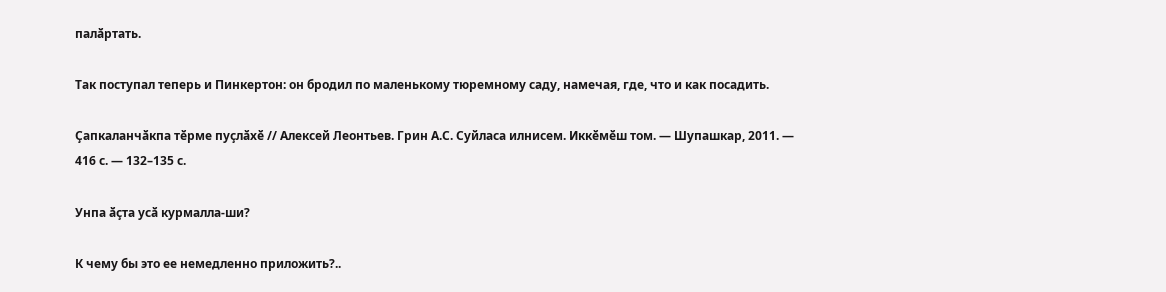палӑртать.

Так поступал теперь и Пинкертон: он бродил по маленькому тюремному саду, намечая, где, что и как посадить.

Ҫапкаланчӑкпа тӗрме пуҫлӑхӗ // Алексей Леонтьев. Грин А.С. Суйласа илнисем. Иккӗмӗш том. — Шупашкар, 2011. — 416 с. — 132–135 с.

Унпа ӑҫта усӑ курмалла-ши?

К чему бы это ее немедленно приложить?..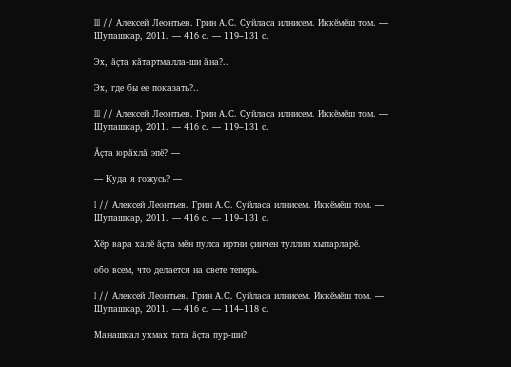III // Алексей Леонтьев. Грин А.С. Суйласа илнисем. Иккӗмӗш том. — Шупашкар, 2011. — 416 с. — 119–131 с.

Эх, ӑҫта кӑтартмалла-ши ӑна?..

Эх, где бы ее показать?..

III // Алексей Леонтьев. Грин А.С. Суйласа илнисем. Иккӗмӗш том. — Шупашкар, 2011. — 416 с. — 119–131 с.

Ӑҫта юрӑхлӑ эпӗ? —

— Куда я гожусь? —

I // Алексей Леонтьев. Грин А.С. Суйласа илнисем. Иккӗмӗш том. — Шупашкар, 2011. — 416 с. — 119–131 с.

Хӗр вара халӗ ӑҫта мӗн пулса иртни ҫинчен туллин хыпарларӗ.

обо всем, что делается на свете теперь.

I // Алексей Леонтьев. Грин А.С. Суйласа илнисем. Иккӗмӗш том. — Шупашкар, 2011. — 416 с. — 114–118 с.

Манашкал ухмах тата ӑҫта пур-ши?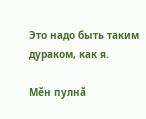Это надо быть таким дураком, как я.

Мӗн пулнӑ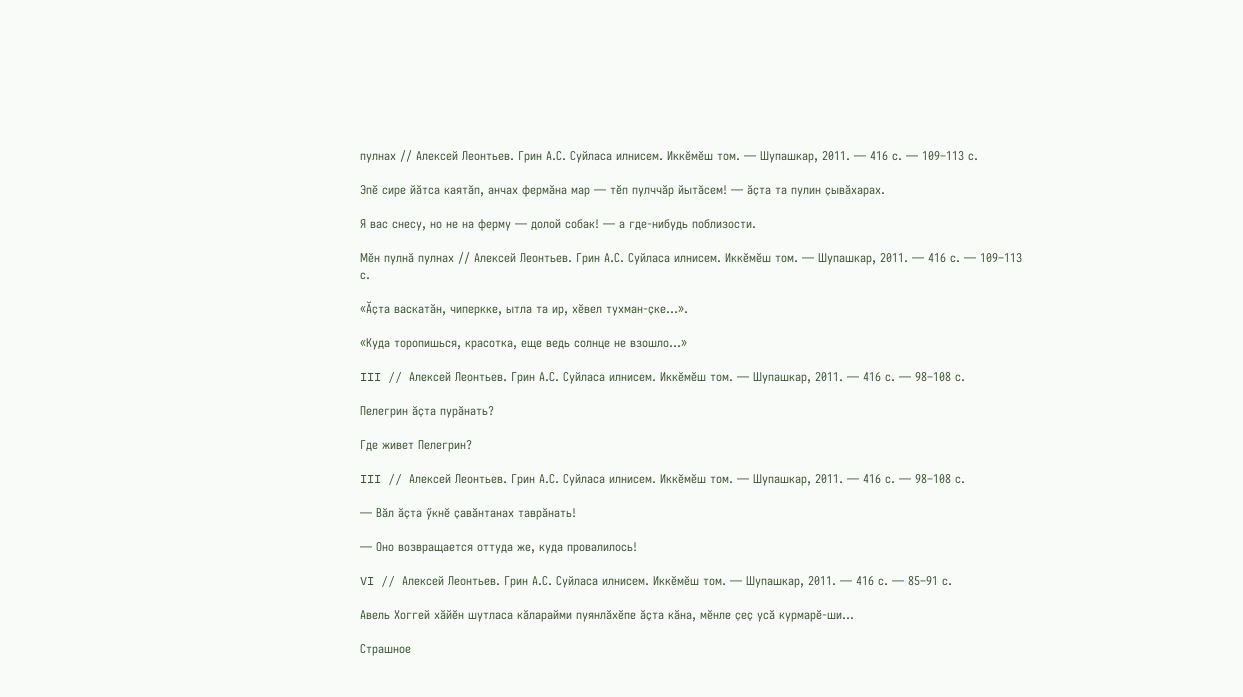пулнах // Алексей Леонтьев. Грин А.С. Суйласа илнисем. Иккӗмӗш том. — Шупашкар, 2011. — 416 с. — 109–113 с.

Эпӗ сире йӑтса каятӑп, анчах фермӑна мар — тӗп пулччӑр йытӑсем! — ӑҫта та пулин ҫывӑхарах.

Я вас снесу, но не на ферму — долой собак! — а где-нибудь поблизости.

Мӗн пулнӑ пулнах // Алексей Леонтьев. Грин А.С. Суйласа илнисем. Иккӗмӗш том. — Шупашкар, 2011. — 416 с. — 109–113 с.

«Ӑҫта васкатӑн, чиперкке, ытла та ир, хӗвел тухман-ҫке…».

«Куда торопишься, красотка, еще ведь солнце не взошло…»

III // Алексей Леонтьев. Грин А.С. Суйласа илнисем. Иккӗмӗш том. — Шупашкар, 2011. — 416 с. — 98–108 с.

Пелегрин ӑҫта пурӑнать?

Где живет Пелегрин?

III // Алексей Леонтьев. Грин А.С. Суйласа илнисем. Иккӗмӗш том. — Шупашкар, 2011. — 416 с. — 98–108 с.

— Вӑл ӑҫта ӳкнӗ ҫавӑнтанах таврӑнать!

— Оно возвращается оттуда же, куда провалилось!

VI // Алексей Леонтьев. Грин А.С. Суйласа илнисем. Иккӗмӗш том. — Шупашкар, 2011. — 416 с. — 85–91 с.

Авель Хоггей хӑйӗн шутласа кӑларайми пуянлӑхӗпе ӑҫта кӑна, мӗнле ҫеҫ усӑ курмарӗ-ши…

Страшное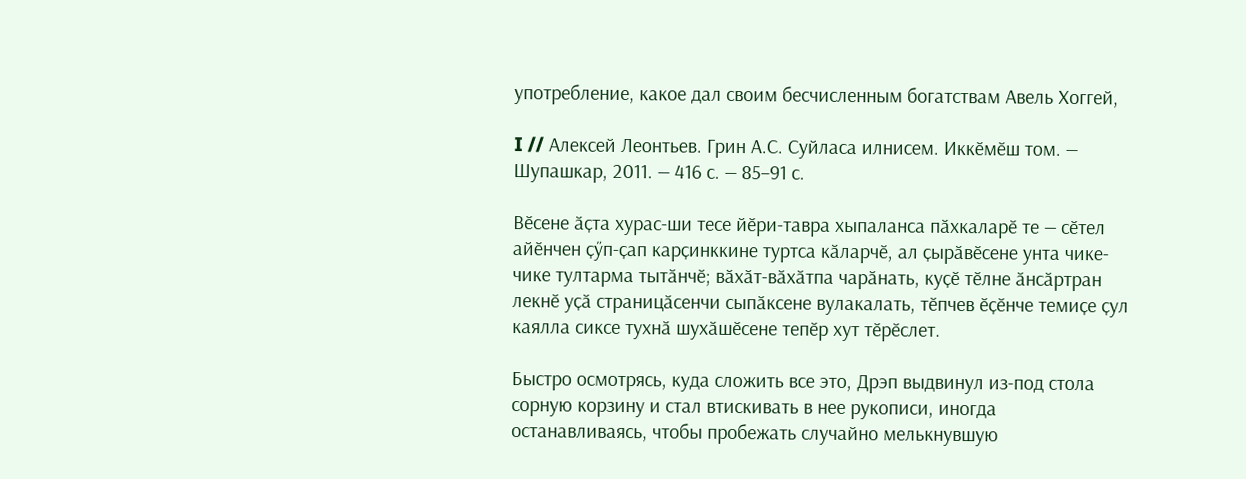употребление, какое дал своим бесчисленным богатствам Авель Хоггей,

I // Алексей Леонтьев. Грин А.С. Суйласа илнисем. Иккӗмӗш том. — Шупашкар, 2011. — 416 с. — 85–91 с.

Вӗсене ӑҫта хурас-ши тесе йӗри-тавра хыпаланса пӑхкаларӗ те — сӗтел айӗнчен ҫӳп-ҫап карҫинккине туртса кӑларчӗ, ал ҫырӑвӗсене унта чике-чике тултарма тытӑнчӗ; вӑхӑт-вӑхӑтпа чарӑнать, куҫӗ тӗлне ӑнсӑртран лекнӗ уҫӑ страницӑсенчи сыпӑксене вулакалать, тӗпчев ӗҫӗнче темиҫе ҫул каялла сиксе тухнӑ шухӑшӗсене тепӗр хут тӗрӗслет.

Быстро осмотрясь, куда сложить все это, Дрэп выдвинул из-под стола сорную корзину и стал втискивать в нее рукописи, иногда останавливаясь, чтобы пробежать случайно мелькнувшую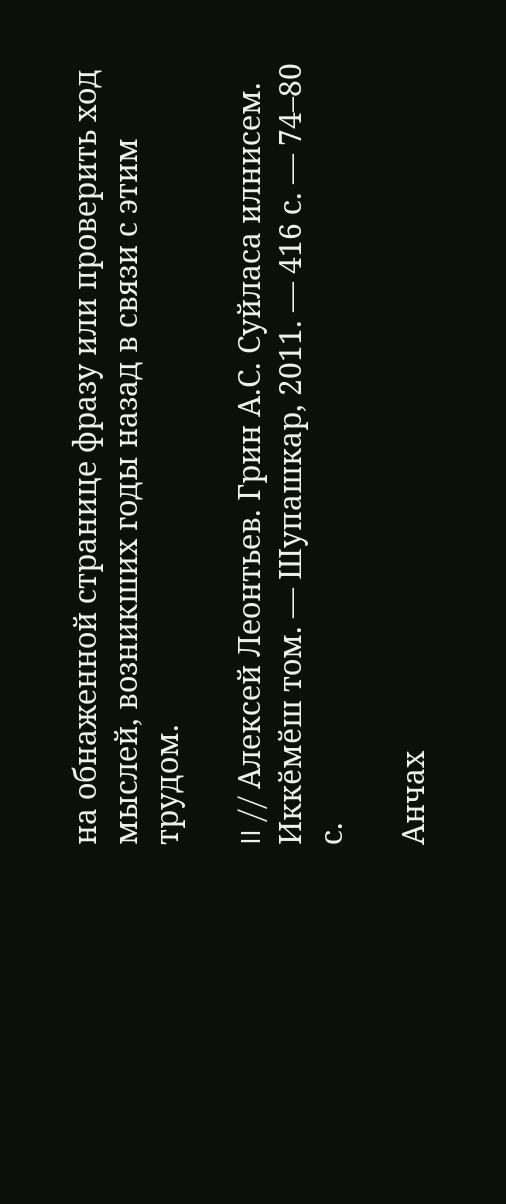на обнаженной странице фразу или проверить ход мыслей, возникших годы назад в связи с этим трудом.

II // Алексей Леонтьев. Грин А.С. Суйласа илнисем. Иккӗмӗш том. — Шупашкар, 2011. — 416 с. — 74–80 с.

Анчах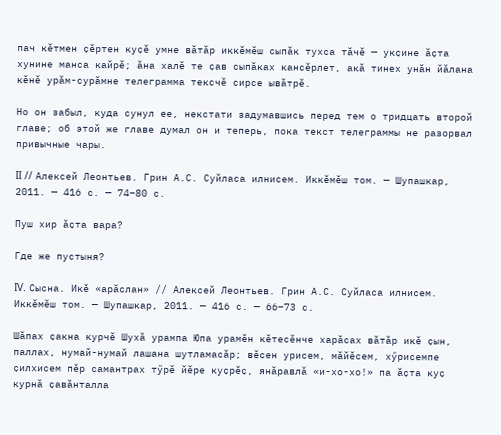пач кӗтмен ҫӗртен куҫӗ умне вӑтӑр иккӗмӗш сыпӑк тухса тӑчӗ — укҫине ӑҫта хунине манса кайрӗ; ӑна халӗ те ҫав сыпӑках кансӗрлет, акӑ тинех унӑн йӑлана кӗнӗ урӑм-сурӑмне телеграмма тексчӗ сирсе ывӑтрӗ.

Но он забыл, куда сунул ее, некстати задумавшись перед тем о тридцать второй главе; об этой же главе думал он и теперь, пока текст телеграммы не разорвал привычные чары.

II // Алексей Леонтьев. Грин А.С. Суйласа илнисем. Иккӗмӗш том. — Шупашкар, 2011. — 416 с. — 74–80 с.

Пуш хир ӑҫта вара?

Где же пустыня?

IV. Сысна. Икӗ «арӑслан» // Алексей Леонтьев. Грин А.С. Суйласа илнисем. Иккӗмӗш том. — Шупашкар, 2011. — 416 с. — 66–73 с.

Шӑпах ҫакна курчӗ Шухӑ урампа Юпа урамӗн кӗтесӗнче харӑсах вӑтӑр икӗ ҫын, паллах, нумай-нумай лашана шутламасӑр; вӗсен урисем, мӑйӗсем, хӳрисемпе ҫилхисем пӗр самантрах тӳрӗ йӗре куҫрӗҫ, янӑравлӑ «и-хо-хо!» па ӑҫта куҫ курнӑ ҫавӑнталла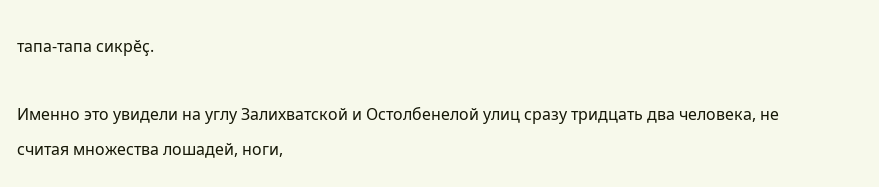тапа-тапа сикрӗҫ.

Именно это увидели на углу Залихватской и Остолбенелой улиц сразу тридцать два человека, не считая множества лошадей, ноги,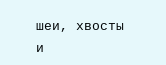шеи, хвосты и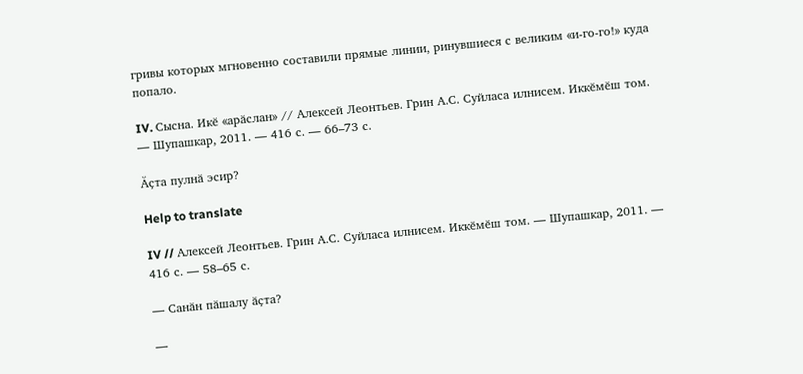гривы которых мгновенно составили прямые линии, ринувшиеся с великим «и-го-го!» куда попало.

IV. Сысна. Икӗ «арӑслан» // Алексей Леонтьев. Грин А.С. Суйласа илнисем. Иккӗмӗш том. — Шупашкар, 2011. — 416 с. — 66–73 с.

Ӑҫта пулнӑ эсир?

Help to translate

IV // Алексей Леонтьев. Грин А.С. Суйласа илнисем. Иккӗмӗш том. — Шупашкар, 2011. — 416 с. — 58–65 с.

— Санӑн пӑшалу ӑҫта?

—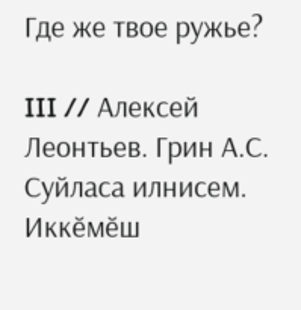Где же твое ружье?

III // Алексей Леонтьев. Грин А.С. Суйласа илнисем. Иккӗмӗш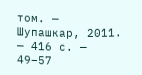том. — Шупашкар, 2011. — 416 с. — 49–57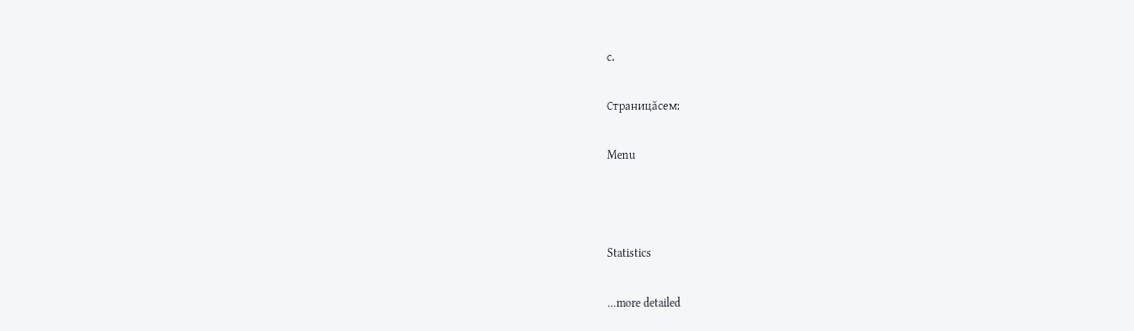с.

Страницăсем:

Menu



Statistics

...more detailed